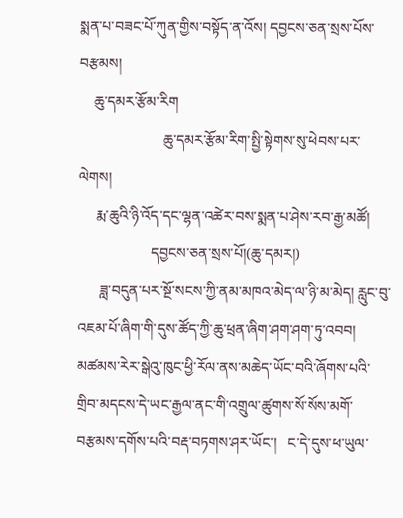སྨན་པ་བཟང་པོ་ཀུན་གྱིས་བསྟོད་ན་འོས། དབྱངས་ཅན་སྲས་པོས་བརྩམས།
    ཆུ་དམར་རྩོམ་རིག
                       ཆུ་དམར་རྩོམ་རིག་སྤྱི་སྟེགས་སུ་ཕེབས་པར་ལེགས།
     རྨ་ཆུའི་ཉི་འོད་དང་ལྷན་འཚེར་བས་སྨན་པ་ཤེས་རབ་རྒྱ་མཚོ།
                    དབྱངས་ཅན་སྲས་པོ།(ཆུ་དམར།)
      ཟླ་བདུན་པར་སྔོ་སངས་ཀྱི་ནམ་མཁའ་མེད་ལ་ཉི་མ་མེད། རླུང་བུ་འཇམ་པོ་ཞིག་གི་དུས་ཚོད་ཀྱི་ཆུ་ཕྲན་ཞིག་ཤག་ཤག་ཏུ་འབབ།  མཚམས་རེར་སྒེའུ་ཁུང་ཕྱི་རོལ་ནས་མཆེད་ཡོང་བའི་ཞོགས་པའི་གྲིབ་མདངས་དེ་ཡང་རྒྱལ་ནང་གི་འགྲུལ་ཚུགས་སོ་སོས་མགོ་བརྩམས་དགོས་པའི་བརྡ་བཏགས་ཤར་ཡོང་།   ང་དེ་དུས་ཕ་ཡུལ་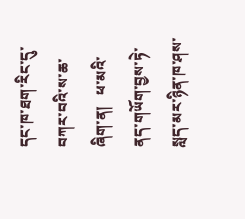དང་ཁ་ཐག་རིང་དུ་བཀར་བའི་ས་ཆ་ཞིག་ན།   ཕ་མའི་ནད་གཡོག་བྱས་ཏེ་སླད་མར་ཉིན་ཁ་ཤས་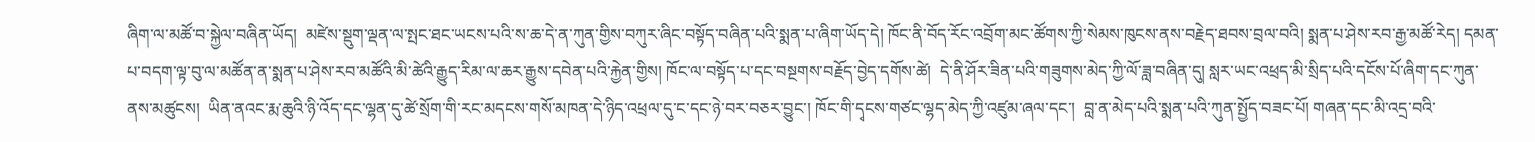ཞིག་ལ་མཚོ་བ་སྐྱེལ་བཞིན་ཡོད།  མཛེས་སྡུག་ལྡན་ལ་སྤང་ཐང་ཡངས་པའི་ས་ཆ་དེ་ན་ཀུན་གྱིས་བཀུར་ཞིང་བསྟོད་བཞིན་པའི་སྨན་པ་ཞིག་ཡོད་དེ། ཁོང་ནི་བོད་རོང་འབྲོག་མང་ཚོགས་ཀྱི་སེམས་ཁུངས་ནས་བརྗེད་ཐབས་བྲལ་བའི། སྨན་པ་ཤེས་རབ་རྒྱ་མཚོ་རེད། དམན་པ་བདག་ལྟ་བུ་ལ་མཚོན་ན་སྨན་པ་ཤེས་རབ་མཚོའི་མི་ཚེའི་རྒྱུད་རིམ་ལ་ཆར་རྒྱུས་དབེན་པའི་རྐྱེན་གྱིས། ཁོང་ལ་བསྟོད་པ་དང་བསྔགས་བརྗོད་བྱེད་དགོས་ཚེ།  དེ་ནི་ཤོར་ཟིན་པའི་གཟུགས་མེད་ཀྱི་ལོ་ཟླ་བཞིན་དུ། སླར་ཡང་འཕྲད་མི་སྲིད་པའི་དངོས་པོ་ཞིག་དང་ཀུན་ནས་མཚུངས།  ཡིན་ནའང་རྨ་ཆུའི་ཉི་འོད་དང་ལྷན་དུ་ཚེ་སྲོག་གི་རང་མདངས་གསོ་མཁན་དེ་ཉིད་འཕྲལ་དུ་ང་དང་ཉེ་བར་བཅར་བྱུང་། ཁོང་གི་དྭངས་གཙང་ལྷད་མེད་ཀྱི་འཛུམ་ཞལ་དང་།  བླ་ན་མེད་པའི་སྨན་པའི་ཀུན་སྤྱོད་བཟང་པོ། གཞན་དང་མི་འདྲ་བའི་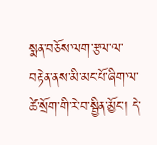སྨན་བཅོས་ལག་རྩལ་ལ་བརྟེན་ནས་མི་མང་པོ་ཞིག་ལ་ཚེ་སྲོག་གི་རེ་བ་སྦྱིན་མྱོང་། དེ་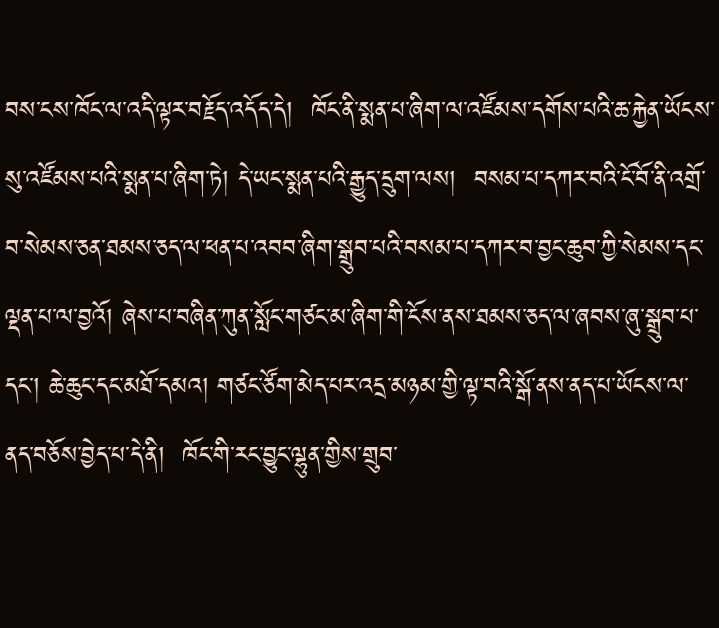བས་ངས་ཁོང་ལ་འདི་ལྟར་བརྗོད་འདོད་དེ།  ཁོང་ནི་སྨན་པ་ཞིག་ལ་འཛོམས་དགོས་པའི་ཆ་རྐྱེན་ཡོངས་སུ་འཛོམས་པའི་སྨན་པ་ཞིག་ཏེ། དེ་ཡང་སྨན་པའི་རྒྱུད་དྲུག་ལས།  བསམ་པ་དཀར་བའི་ངོ་བོ་ནི་འགྲོ་བ་སེམས་ཅན་ཐམས་ཅད་ལ་ཕན་པ་འབབ་ཞིག་སྒྲུབ་པའི་བསམ་པ་དཀར་བ་བྱང་ཆུབ་ཀྱི་སེམས་དང་ལྡན་པ་ལ་བྱའོ། ཞེས་པ་བཞིན་ཀུན་སློང་གཙང་མ་ཞིག་གི་ངོས་ནས་ཐམས་ཅད་ལ་ཞབས་ཞུ་སྒྲུབ་པ་དང་། ཆེ་ཆུང་དང་མཐོ་དམའ། གཙང་ཙོག་མེད་པར་འདྲ་མཉམ་གྱི་ལྟ་བའི་སྒོ་ནས་ནད་པ་ཡོངས་ལ་ནད་བཅོས་བྱེད་པ་དེ་ནི།  ཁོང་གི་རང་བྱུང་ལྷུན་གྱིས་གྲུབ་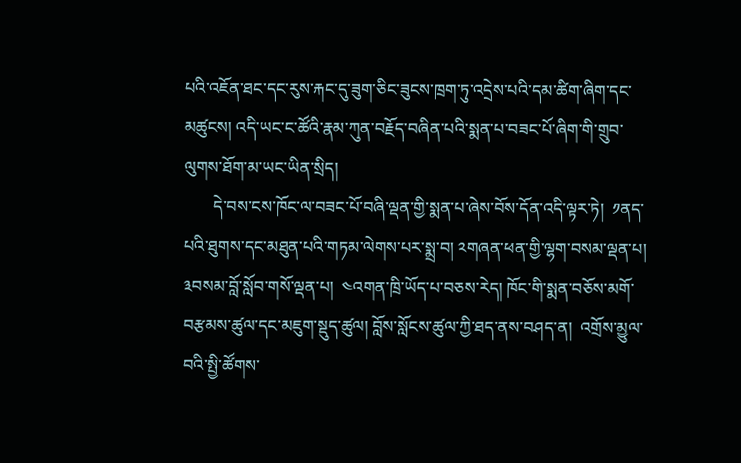པའི་འཇོན་ཐང་དང་རུས་རྐང་དུ་ཟུག་ཅིང་ཟུངས་ཁྲག་ཏུ་འདྲེས་པའི་དམ་ཚིག་ཞིག་དང་མཚུངས། འདི་ཡང་ང་ཚོའི་རྣམ་ཀུན་བརྗོད་བཞིན་པའི་སྨན་པ་བཟང་པོ་ཞིག་གི་གྲུབ་ལུགས་ཐོག་མ་ཡང་ཡིན་སྲིད།
       དེ་བས་ངས་ཁོང་ལ་བཟང་པོ་བཞི་ལྡན་གྱི་སྨན་པ་ཞེས་བོས་དོན་འདི་ལྟར་ཏེ།  ༡ནད་པའི་ཐུགས་དང་མཐུན་པའི་གཏམ་ལེགས་པར་སྨྲ་བ། ༢གཞན་ཕན་གྱི་ལྷག་བསམ་ལྡན་པ།   ༣བསམ་བློ་སློབ་གསོ་ལྡན་པ།  ༤འགན་ཁྲི་ཡོད་པ་བཅས་རེད། ཁོང་གི་སྨན་བཅོས་མགོ་བརྩམས་ཚུལ་དང་མཇུག་སྡུད་ཚུལ། བློས་སློངས་ཚུལ་ཀྱི་ཐད་ནས་བཤད་ན།  འགྲོས་མྱུལ་བའི་སྤྱི་ཚོགས་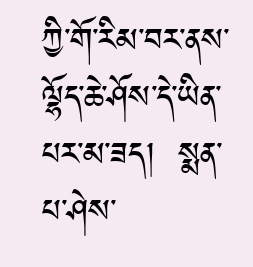ཀྱི་གོ་རིམ་བར་ནས་ལྷོད་ཆེ་ཤོས་དེ་ཡིན་པར་མ་ཟད།  སྨན་པ་ཤེས་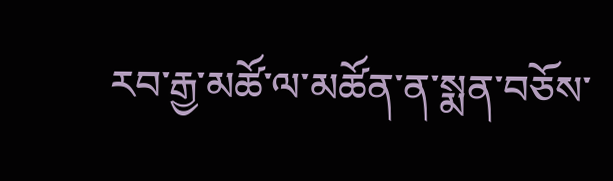རབ་རྒྱ་མཚོ་ལ་མཚོན་ན་སྨན་བཅོས་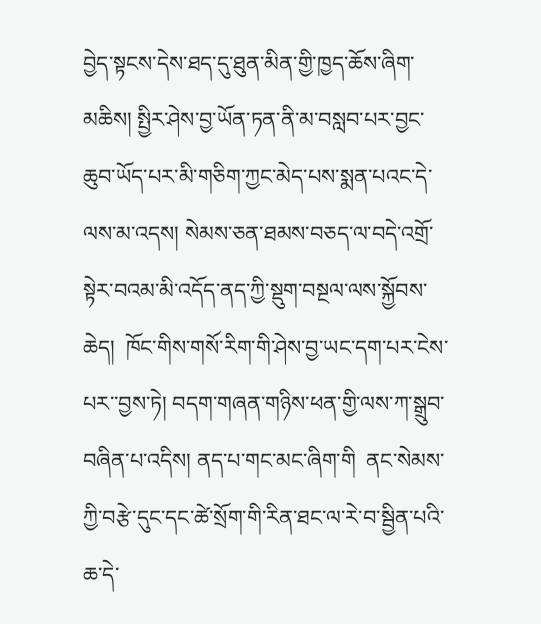བྱེད་སྟངས་དེས་ཐད་དུ་ཐུན་མིན་གྱི་ཁྱད་ཆོས་ཞིག་མཆིས། སྤྱིར་ཤེས་བྱ་ཡོན་ཏན་ནི་མ་བསླབ་པར་བྱང་ཆུབ་ཡོད་པར་མི་གཅིག་ཀྱང་མེད་པས་སྨན་པའང་དེ་ལས་མ་འདས། སེམས་ཅན་ཐམས་བཅད་ལ་བདེ་འགྲོ་སྟེར་བའམ་མི་འདོད་ནད་ཀྱི་སྡུག་བསྔལ་ལས་སྐྱོབས་ཆེད།  ཁོང་གིས་གསོ་རིག་གི་ཤེས་བྱ་ཡང་དག་པར་ངེས་པར་་བྱས་ཏེ། བདག་གཞན་གཉིས་ཕན་གྱི་ལས་ཀ་སྒྲུབ་བཞིན་པ་འདིས། ནད་པ་གང་མང་ཞིག་གི  ནང་སེམས་ཀྱི་བརྩེ་དུང་དང་ཚེ་སྲོག་གི་རིན་ཐང་ལ་རེ་བ་སྦྱིན་པའི་ཆ་དེ་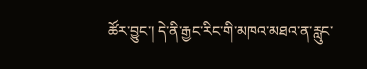ཚོར་བྱུང་། དེ་ནི་རྒྱང་རིང་གི་མཁའ་མཐའ་ན་རླུང་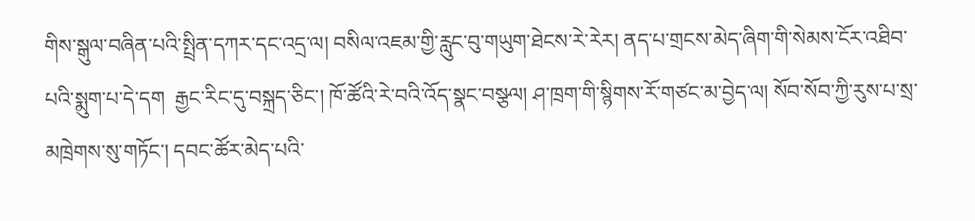གིས་སྒུལ་བཞིན་པའི་སྤྲིན་དཀར་དང་འདྲ་ལ། བསིལ་འཇམ་གྱི་རླུང་བུ་གཡུག་ཐེངས་རེ་རེར། ནད་པ་གྲངས་མེད་ཞིག་གི་སེམས་ངོར་འཐིབ་པའི་སྨུག་པ་དེ་དག  རྒྱང་རིང་དུ་བསྐྲད་ཅིང་། ཁོ་ཚོའི་རེ་བའི་འོད་སྣང་བསྩལ། ཤ་ཁྲག་གི་སྙིགས་རོ་གཙང་མ་བྱེད་ལ། སོབ་སོབ་ཀྱི་རུས་པ་སྲ་མཁྲེགས་སུ་གཏོང་། དབང་ཚོར་མེད་པའི་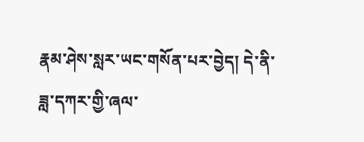རྣམ་ཤེས་སླར་ཡང་གསོན་པར་བྱེད། དེ་ནི་ཟླ་དཀར་གྱི་ཞལ་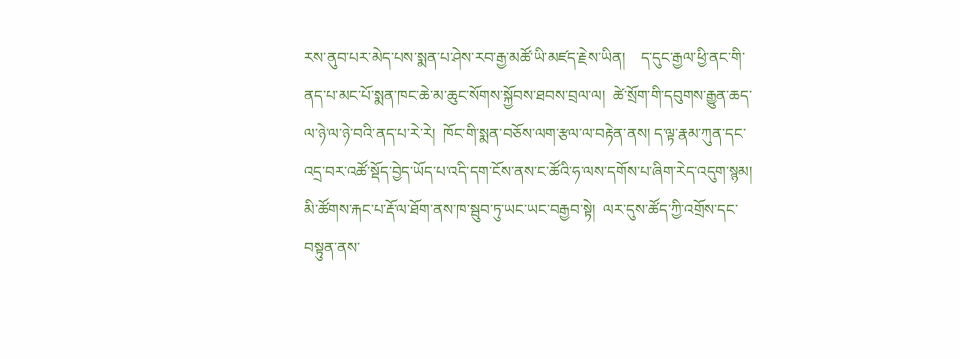རས་ནུབ་པར་མེད་པས་སྨན་པ་ཤེས་རབ་རྒྱ་མཚོ་ཡི་མཛད་རྗེས་ཡིན།    ད་དུང་རྒྱལ་ཕྱི་ནང་གི་ནད་པ་མང་པོ་སྨན་ཁང་ཆེ་མ་ཆུང་སོགས་སྐྱོབས་ཐབས་བྲལ་ལ།  ཚེ་སྲོག་གི་དབུགས་རྒྱུན་ཆད་ལ་ཉེ་ལ་ཉེ་བའི་ནད་པ་རེ་རེ།  ཁོང་གི་སྨན་བཅོས་ལག་རྩལ་ལ་བརྟེན་ནས། ད་ལྟ་རྣམ་ཀུན་དང་འདྲ་བར་འཚོ་སྡོད་བྱེད་ཡོད་པ་འདི་དག་ངོས་ནས་ང་ཚོའི་ཧ་ལས་དགོས་པ་ཞིག་རེད་འདུག་སྙམ།  མི་ཚོགས་རྐང་པ་རྡོ་ལ་ཐོག་ནས་ཁ་སྦུབ་ཏུ་ཡང་ཡང་བརྒྱབ་སྟེ།  ལར་དུས་ཚོད་ཀྱི་འགྲོས་དང་བསྟུན་ནས་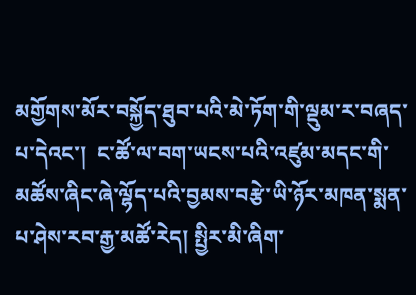མགྱོགས་མོར་བསྐྱོད་ཐུབ་པའི་མེ་ཏོག་གི་ལྡུམ་ར་བཞད་པ་དེའང་།  ང་ཚོ་ལ་བག་ཡངས་པའི་འཛུམ་མདང་གི་མཚོས་ཞིང་ཞེ་ལྷོད་པའི་བྱམས་བརྩེ་ཡི་ཉོར་མཁན་སྨན་པ་ཤེས་རབ་རྒྱ་མཚོ་རེད། སྤྱིར་མི་ཞིག་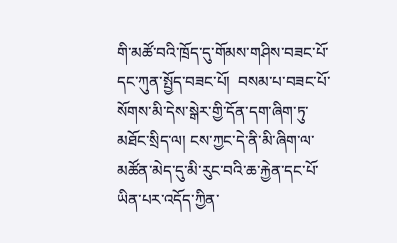གི་མཚོ་བའི་ཁྲོད་དུ་གོམས་གཤིས་བཟང་པོ་དང་ཀུན་སྤྱོད་བཟང་པོ།  བསམ་པ་བཟང་པོ་སོགས་མི་དེས་སྒེར་གྱི་དོན་དག་ཞིག་ཏུ་མཐོང་སྲིད་ལ། ངས་ཀྱང་དེ་ནི་མི་ཞིག་ལ་མཚོན་མེད་དུ་མི་རུང་བའི་ཆ་རྐྱེན་དང་པོ་ཡིན་པར་འདོད་ཀྱིན་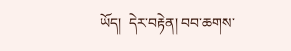ཡོད།  དེར་བརྟེན། བབ་ཆགས་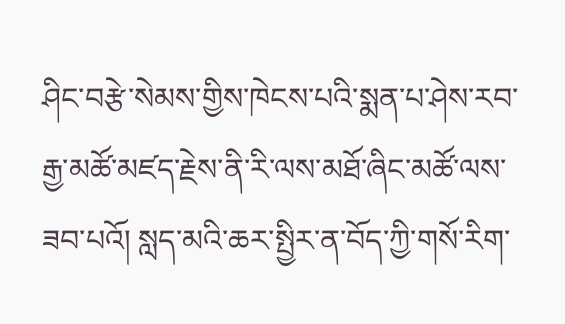ཤིང་བརྩེ་སེམས་གྱིས་ཁེངས་པའི་སྨན་པ་ཤེས་རབ་རྒྱ་མཚོ་མཛད་རྗེས་ནི་རི་ལས་མཐོ་ཞིང་མཚོ་ལས་ཟབ་པའོ། སླད་མའི་ཆར་སྤྱིར་ན་བོད་ཀྱི་གསོ་རིག་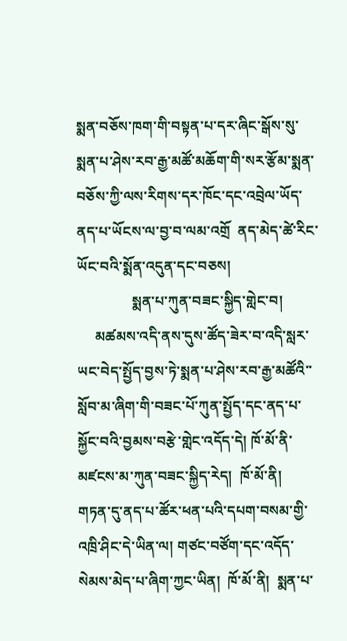སྨན་བཅོས་ཁག་གི་བསྟན་པ་དར་ཞིང་སྒོས་སུ་སྨན་པ་ཤེས་རབ་རྒྱ་མཚོ་མཆོག་གི་སར་རྩོམ་སྨན་བཅོས་ཀྱི་ལས་རིགས་དར་ཁོང་དང་འབྲེལ་ཡོད་ནད་པ་ཡོངས་ལ་བྱ་བ་ལམ་འགྲོ  ནད་མེད་ཚེ་རིང་ཡོང་བའི་སྨོན་འདུན་དང་བཅས།
               སྨན་པ་ཀུན་བཟང་སྐྱིད་གླེང་བ།
     མཚམས་འདི་ནས་དུས་ཚོད་ཟེར་བ་འདི་སླར་ཡང་བེད་སྤྱོད་བྱས་ཏེ་སྨན་པ་ཤེས་རབ་རྒྱ་མཚོའི་་སློབ་མ་ཞིག་གི་བཟང་པོ་ཀུན་སྤྱོད་དང་ནད་པ་སྐྱོང་བའི་བྱམས་བརྩེ་གླེང་འདོད་དེ། ཁོ་མོ་ནི་མཛངས་མ་ཀུན་བཟང་སྐྱིད་རེད།  ཁོ་མོ་ནི།  གཏན་དུ་ནད་པ་ཚོར་ཕན་པའི་དཔག་བསམ་གྱི་འཁྲི་ཤིང་དེ་ཡིན་ལ། གཙང་བཙོག་དང་འདོད་སེམས་མེད་པ་ཞིག་ཀྱང་ཡིན།  ཁོ་མོ་ནི།  སྨན་པ་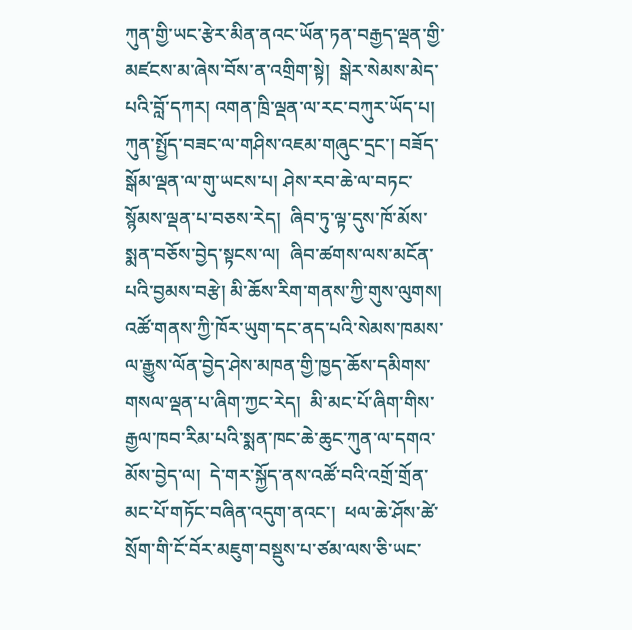ཀུན་གྱི་ཡང་རྩེར་མིན་ནའང་ཡོན་ཏན་བརྒྱད་ལྡན་གྱི་མཛངས་མ་ཞེས་བོས་ན་འགྲིག་སྟེ།  སྒེར་སེམས་མེད་པའི་བློ་དཀར། འགན་ཁྲི་ལྡན་ལ་རང་བཀུར་ཡོད་པ། ཀུན་སྤྱོད་བཟང་ལ་གཤིས་འཇམ་གཞུང་དྲང་། བཟོད་སྒོམ་ལྡན་ལ་གུ་ཡངས་པ། ཤེས་རབ་ཆེ་ལ་བཏང་སྙོམས་ལྡན་པ་བཅས་རེད།  ཞིབ་ཏུ་ལྟ་དུས་ཁོ་མོས་སྨན་བཅོས་བྱེད་སྟངས་ལ།  ཞིབ་ཚགས་ལས་མངོན་པའི་བྱམས་བརྩེ། མི་ཆོས་རིག་གནས་ཀྱི་གུས་ལུགས། འཚོ་གནས་ཀྱི་ཁོར་ཡུག་དང་ནད་པའི་སེམས་ཁམས་ལ་རྒྱུས་ལོན་བྱེད་ཤེས་མཁན་གྱི་ཁྱད་ཆོས་དམིགས་གསལ་ལྡན་པ་ཞིག་ཀྱང་རེད།  མི་མང་པོ་ཞིག་གིས་རྒྱལ་ཁབ་རིམ་པའི་སྨན་ཁང་ཆེ་ཆུང་ཀུན་ལ་དགའ་མོས་བྱེད་ལ།  དེ་གར་སྐྱོད་ནས་འཚོ་བའི་འགྲོ་གྲོན་མང་པོ་གཏོང་བཞིན་འདུག་ནའང་།  ཕལ་ཆེ་ཤོས་ཚེ་སྲོག་གི་ངོ་བོར་མཇུག་བསྡུས་པ་ཙམ་ལས་ཅི་ཡང་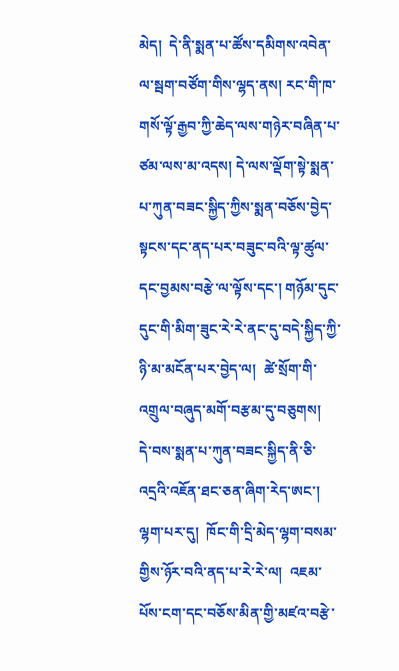མེད།  དེ་ནི་སྨན་པ་ཚོས་དམིགས་འབེན་ལ་སྦག་བཙོག་གིས་ལྷད་ནས། རང་གི་ཁ་གསོ་ལྟོ་རྒྱབ་ཀྱི་ཆེད་ལས་གཉེར་བཞིན་པ་ཙམ་ལས་མ་འདས། དེ་ལས་ལྡོག་སྟེ་སྨན་པ་ཀུན་བཟང་སྐྱིད་ཀྱིས་སྨན་བཅོས་བྱེད་སྟངས་དང་ནད་པར་བཟུང་བའི་ལྟ་ཚུལ་དང་བྱམས་བརྩེ་ལ་ལྟོས་དང་། གཉོམ་དུང་དུང་གི་མིག་ཟུང་རེ་རེ་ནང་དུ་བདེ་སྐྱིད་ཀྱི་ཉི་མ་མངོན་པར་བྱེད་ལ།  ཚེ་སྲོག་གི་འགྲུལ་བཞུད་མགོ་བརྩམ་དུ་བཅུགས།   དེ་བས་སྨན་པ་ཀུན་བཟང་སྐྱིད་ནི་ཅི་འདྲའི་འཇོན་ཐང་ཅན་ཞིག་རེད་ཨང་། ལྷག་པར་དུ།  ཁོང་གི་དྲི་མེད་ལྷག་བསམ་གྱིས་ཉོར་བའི་ནད་པ་རེ་རེ་ལ།  འཇམ་པོས་ངག་དང་བཅོས་མིན་གྱི་མཛའ་བརྩེ་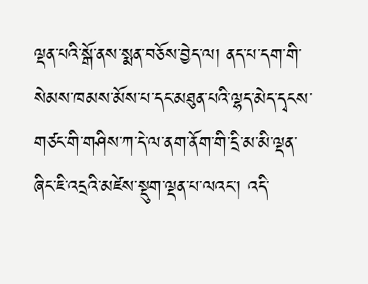ལྡན་པའི་སྒོ་ནས་སྨན་བཅོས་བྱེད་ལ། ནད་པ་དག་གི་སེམས་ཁམས་མོས་པ་དང་མཐུན་པའི་ལྷད་མེད་དྭངས་གཙང་གི་གཤིས་ཀ་དེ་ལ་ནག་ནོག་གི་དྲི་མ་མི་ལྡན་ཞིང་ཇི་འདྲའི་མཛེས་སྡུག་ལྡན་པ་ལའང་། འདི་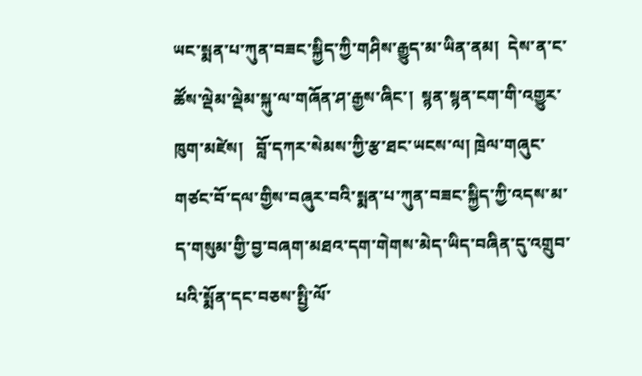ཡང་སྨན་པ་ཀུན་བཟང་སྐྱིད་ཀྱི་གཤིས་རྒྱུད་མ་ཡིན་ནམ།  དེས་ན་ང་ཚོས་ལྡེམ་ལྡེམ་སྐུ་ལ་གཞོན་ཤ་རྒྱས་ཞིང་།  སྙན་སྙན་ངག་གི་འགྱུར་ཁུག་མཛེས།   བློ་དཀར་སེམས་ཀྱི་རྩ་ཐང་ཡངས་ལ། ཁྲེལ་གཞུང་གཙང་བོ་དལ་གྱིས་བཞུར་བའི་སྨན་པ་ཀུན་བཟང་སྐྱིད་ཀྱི་འདས་མ་ད་གསུམ་གྱི་བྱ་བཞག་མཐའ་དག་གེགས་མེད་ཡིད་བཞིན་དུ་འགྲུབ་པའི་སྨོན་དང་བཅས་སྤྱི་ལོ་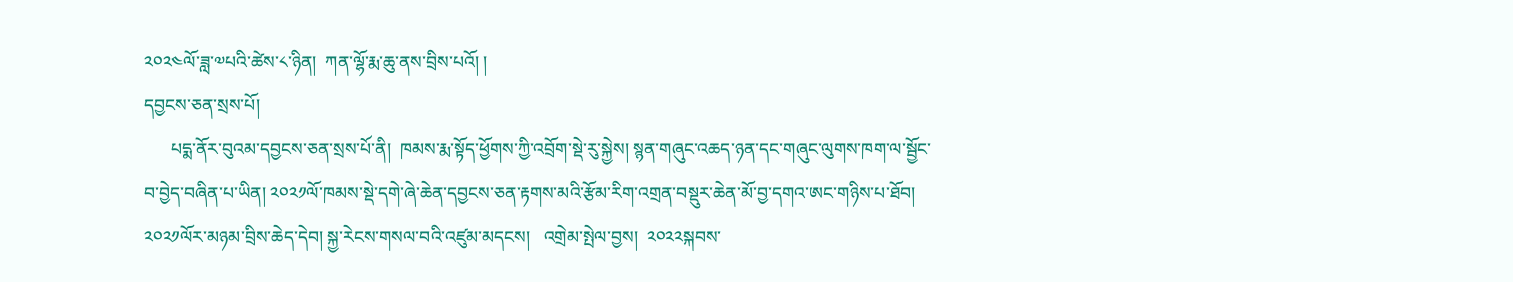༢༠༢༤ལོ་ཟླ་༧པའི་ཚེས་༨་ཉིན།  ཀན་ལྷོ་རྨ་ཆུ་ནས་བྲིས་པའོ། །
དབྱངས་ཅན་སྲས་པོ།
      པདྨ་ནོར་བུའམ་དབྱངས་ཅན་སྲས་པོ་ནི།  ཁམས་རྨ་སྟོད་ཕྱོགས་ཀྱི་འབྲོག་སྡེ་རུ་སྐྱེས། སྙན་གཞུང་འཆད་ཉན་དང་གཞུང་ལུགས་ཁག་ལ་སྦྱོང་བ་བྱེད་བཞིན་པ་ཡིན། ༢༠༢༡ལོ་ཁམས་སྡེ་དགེ་ཞེ་ཆེན་དབྱངས་ཅན་རྟགས་མའི་རྩོམ་རིག་འགྲན་བསྡུར་ཆེན་མོ་བྱ་དགའ་ཨང་གཉིས་པ་ཐོབ། ༢༠༢༡ལོར་མཉམ་བྲིས་ཆེད་དེབ། སྐྱ་རེངས་གསལ་བའི་འཛུམ་མདངས།   འགྲེམ་སྤེལ་བྱས།  ༢༠༢༢སྐབས་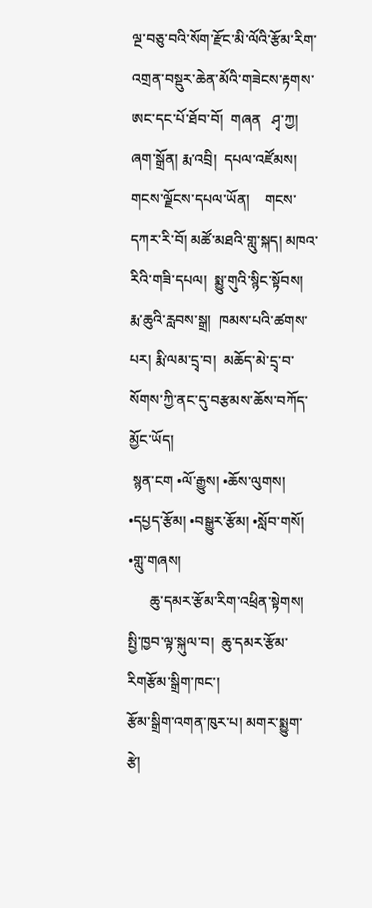ལྔ་བཅུ་བའི་སོག་རྫོང་མི་ལོའི་རྩོམ་རིག་འགྲན་བསྡུར་ཆེན་མོའི་གཟེངས་རྟགས་ཨང་དང་པོ་ཐོབ་བོ།  གཞན   ཤྭ་ཀྱ། ཞག་སྒྲོན། རྨ་འབྲི།  དཔལ་འཛོམས།  གངས་ལྗོངས་དཔལ་ཡོན།    གངས་དཀར་རི་བོ། མཚོ་མཐའི་གླུ་སྐད། མཁའ་རིའི་གཟི་དཔལ།  སྨྱུ་གུའི་སྙིང་སྟོབས། རྨ་ཆུའི་རླབས་སྒྲ།  ཁམས་པའི་ཚགས་པར། རྨི་ལམ་དྲྭ་བ།  མཆོད་མེ་དྲྭ་བ་སོགས་ཀྱི་ནང་དུ་བརྩམས་ཆོས་བཀོད་མྱོང་ཡོད།
 སྙན་ངག •ལོ་རྒྱུས། •ཆོས་ལུགས། •དཔྱད་རྩོམ། •བསྒྱུར་རྩོམ། •སློབ་གསོ། •གླུ་གཞས།
      ཆུ་དམར་རྩོམ་རིག་འཕྲིན་སྟེགས།
སྤྱི་ཁྱབ་ལྟ་སྐུལ་བ།  ཆུ་དམར་རྩོམ་རིགརྩོམ་སྒྲིག་ཁང་།
རྩོམ་སྒྲིག་འགན་ཁུར་པ། མགར་སྨྱུག་རྩེ།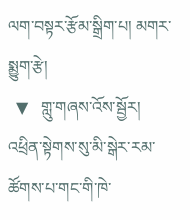ལག་བསྟར་རྩོམ་སྒྲིག་པ། མགར་སྨྱུག་རྩེ།
  ▼   གླུ་གཞས་འོས་སྦྱོར།
འཕྲིན་སྟེགས་སུ་མི་སྒེར་རམ་ཚོགས་པ་གང་གི་ཁེ་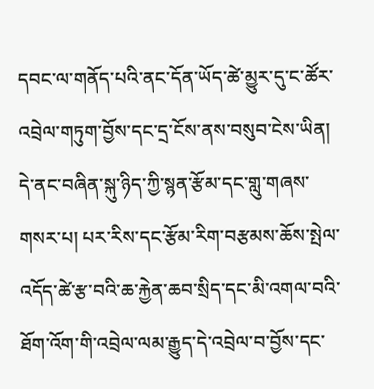དབང་ལ་གནོད་པའི་ནང་དོན་ཡོད་ཚེ་མྱུར་དུ་ང་ཚོར་འབྲེལ་གཏུག་བྱོས་དང་དྲ་ངོས་ནས་བསུབ་ངེས་ཡིན།
དེ་ནང་བཞིན་སྐུ་ཉིད་ཀྱི་སྙན་རྩོམ་དང་གླུ་གཞས་གསར་པ། པར་རིས་དང་རྩོམ་རིག་བརྩམས་ཆོས་སྤེལ་འདོད་ཚེ་རྩ་བའི་ཆ་རྐྱེན་ཆབ་སྲིད་དང་མི་འགལ་བའི་ཐོག་འོག་གི་འབྲེལ་ལམ་རྒྱུད་དེ་འབྲེལ་བ་བྱོས་དང་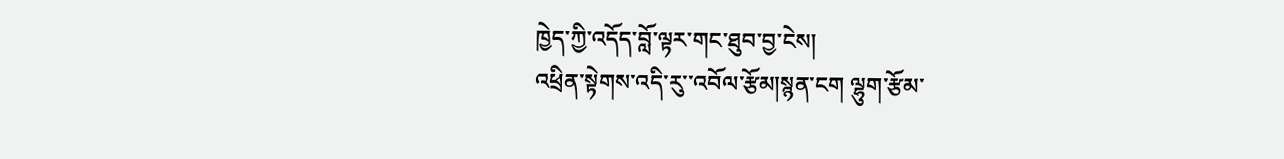ཁྱེད་ཀྱི་འདོད་བློ་ལྟར་གང་ཐུབ་བྱ་ངེས།
འཕྲིན་སྟེགས་འདི་རུ་་འབོལ་རྩོམ།སྙན་ངག ལྷུག་རྩོམ་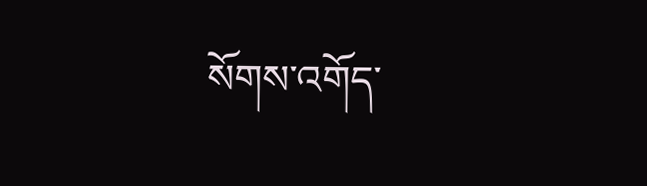སོགས་འགོད་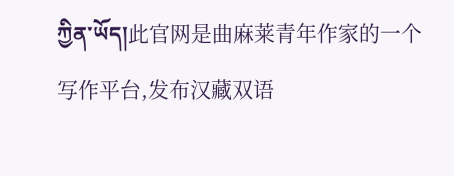ཀྱིན་ཡོད།此官网是曲麻莱青年作家的一个写作平台,发布汉藏双语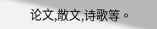论文,散文,诗歌等。